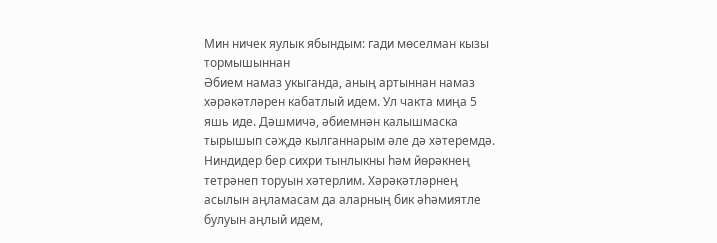Мин ничек яулык ябындым: гади мөселман кызы тормышыннан
Әбием намаз укыганда, аның артыннан намаз хәрәкәтләрен кабатлый идем. Ул чакта миңа 5 яшь иде. Дәшмичә, әбиемнән калышмаска тырышып сәҗдә кылганнарым әле дә хәтеремдә. Ниндидер бер сихри тынлыкны һәм йөрәкнең тетрәнеп торуын хәтерлим. Хәрәкәтләрнең асылын аңламасам да аларның бик әһәмиятле булуын аңлый идем,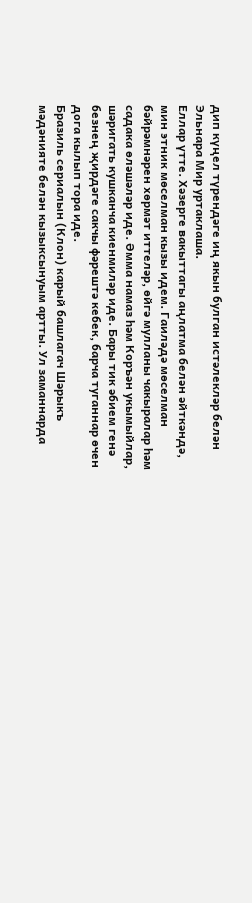дип күңел түрендәге иң якын булган истәлекләр белән Эльнара Мир уртаклаша.
Еллар үтте. Хәзерге вакыттагы аңлатма белән әйткәндә, мин этник мөселман кызы идем. Гаиләдә мөселман бәйрәмнәрен хөрмәт иттеләр, өйгә мулланы чакыралар һәм садака өләшәләр иде. Әмма намаз һәм Коръән укымыйлар, шәригать кушканча киенмиләр иде. Бары тик әбием генә безнең җирдәге сакчы фәрештә кебек, барча туганнар өчен дога кылып тора иде.
Бразиль сериалын (Клон) карый башлагач Шәрыкъ мәдәнияте белән кызыксынуым артты. Ул заманнарда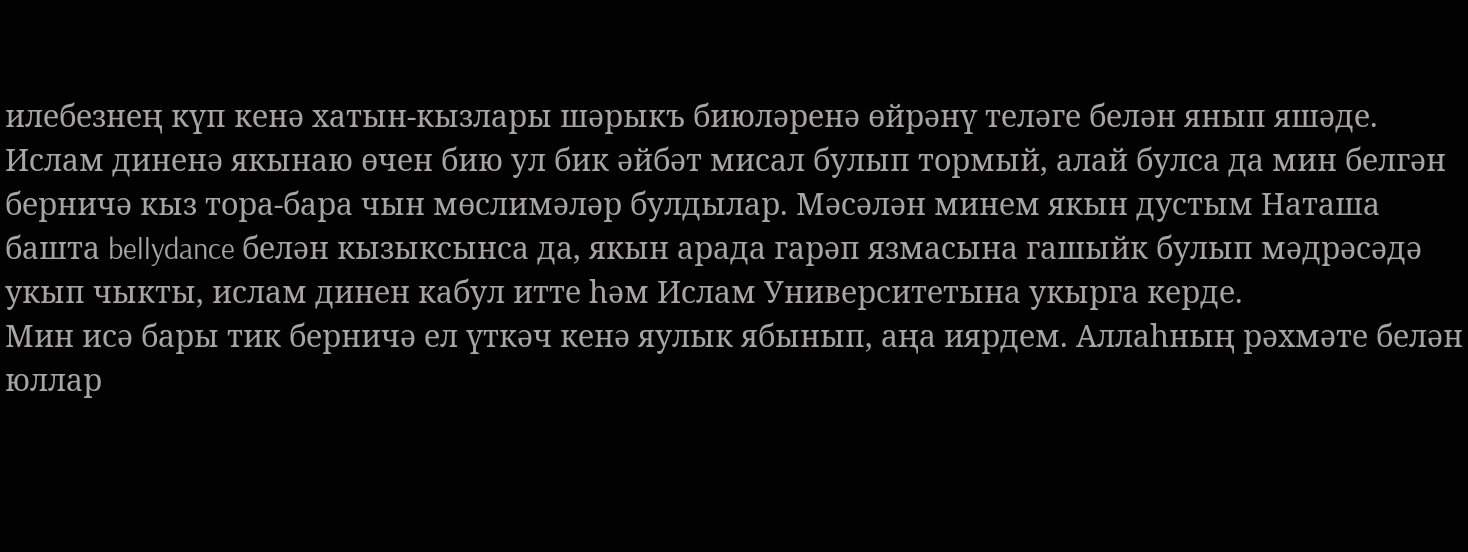илебезнең күп кенә хатын-кызлары шәрыкъ биюләренә өйрәнү теләге белән янып яшәде. Ислам диненә якынаю өчен бию ул бик әйбәт мисал булып тормый, алай булса да мин белгән берничә кыз тора-бара чын мөслимәләр булдылар. Мәсәлән минем якын дустым Наташа башта bellydance белән кызыксынса да, якын арада гарәп язмасына гашыйк булып мәдрәсәдә укып чыкты, ислам динен кабул итте һәм Ислам Университетына укырга керде.
Мин исә бары тик берничә ел үткәч кенә яулык ябынып, аңа иярдем. Аллаһның рәхмәте белән юллар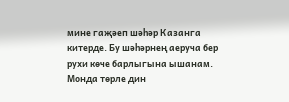мине гаҗәеп шәһәр Казанга китерде. Бу шәһәрнең аеруча бер рухи көче барлыгына ышанам. Монда төрле дин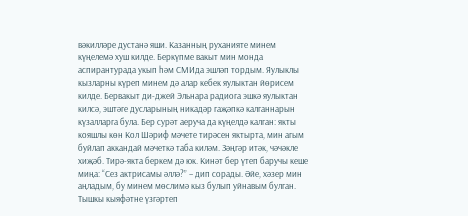вәкилләре дустанә яши. Казанның руханияте минем күңелемә хуш килде. Беркүпме вакыт мин монда аспирантурада укып һәм СМИда эшләп тордым. Яулыклы кызларны күреп минем дә алар кебек яулыктан йөрисем килде. Бервакыт ди-джей Эльнара радиога эшкә яулыктан килсә, эштәге дусларының никадәр гаҗәпкә калганнарын күзалларга була. Бер сурәт аеруча да күңелдә калган: якты кояшлы көн Кол Шәриф мәчете тирәсен яктырта, мин агым буйлап аккандай мәчеткә таба киләм. Зәңгәр итәк, чәчәкле хиҗәб. Тирә-якта беркем дә юк. Кинәт бер үтеп баручы кеше миңа: “Сез актрисамы әллә?” – дип сорады. Әйе, хәзер мин аңладым, бу минем мөслимә кыз булып уйнавым булган. Тышкы кыяфәтне үзгәртеп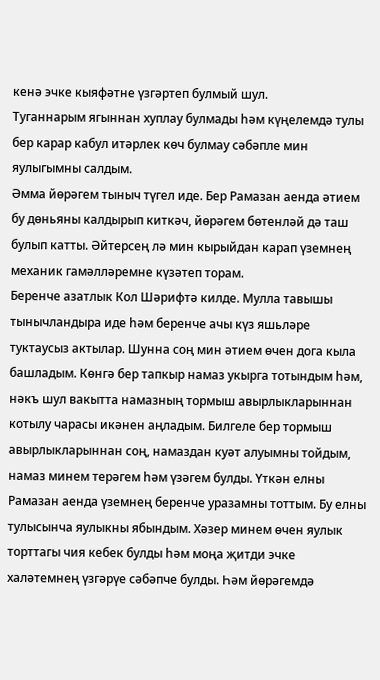кенә эчке кыяфәтне үзгәртеп булмый шул.
Туганнарым ягыннан хуплау булмады һәм күңелемдә тулы бер карар кабул итәрлек көч булмау сәбәпле мин яулыгымны салдым.
Әмма йөрәгем тыныч түгел иде. Бер Рамазан аенда әтием бу дөньяны калдырып киткәч, йөрәгем бөтенләй дә таш булып катты. Әйтерсең лә мин кырыйдан карап үземнең механик гамәлләремне күзәтеп торам.
Беренче азатлык Кол Шәрифтә килде. Мулла тавышы тынычландыра иде һәм беренче ачы күз яшьләре туктаусыз актылар. Шунна соң мин әтием өчен дога кыла башладым. Көнгә бер тапкыр намаз укырга тотындым һәм, нәкъ шул вакытта намазның тормыш авырлыкларыннан котылу чарасы икәнен аңладым. Билгеле бер тормыш авырлыкларыннан соң, намаздан куәт алуымны тойдым, намаз минем терәгем һәм үзәгем булды. Үткән елны Рамазан аенда үземнең беренче уразамны тоттым. Бу елны тулысынча яулыкны ябындым. Хәзер минем өчен яулык торттагы чия кебек булды һәм моңа җитди эчке халәтемнең үзгәрүе сәбәпче булды. Һәм йөрәгемдә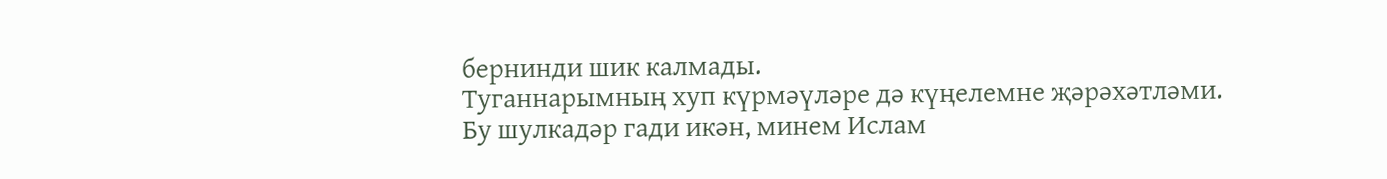бернинди шик калмады.
Туганнарымның хуп күрмәүләре дә күңелемне җәрәхәтләми. Бу шулкадәр гади икән, минем Ислам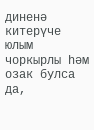диненә китерүче юлым чоркырлы һәм озак булса да,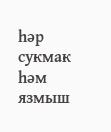һәр сукмак һәм язмыш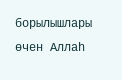борылышлары өчен Аллаһ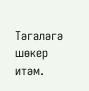Тәгаләгә шөкер итәм.